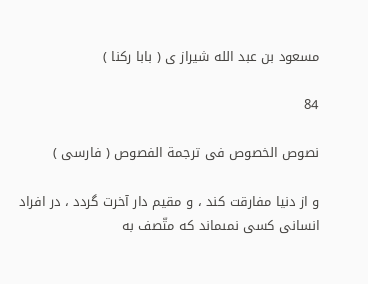مسعود بن عبد الله شيراز ى ( بابا ركنا )

84

نصوص الخصوص فى ترجمة الفصوص ( فارسى )

و از دنيا مفارقت كند ، و مقيم دار آخرت گردد ، در افراد انسانى كسى نمىماند كه متّصف به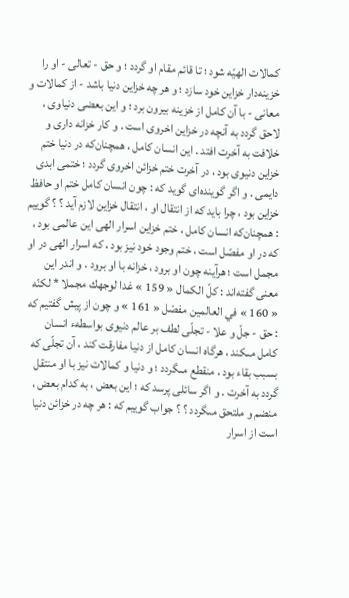كمالات الهيّه شود ؛ تا قائم مقام او گردد ؛ و حق - تعالى - او را خزينه‌دار خزاين خود سازد ؛ و هر چه خزاين دنيا باشد - از كمالات و معانى - با آن كامل از خزينه بيرون برد ؛ و اين بعضى دنياوى ، لاحق گردد به آنچه در خزاين اخروى است . و كار خزانه دارى و خلافت به آخرت افتد . اين انسان كامل ، همچنان‌كه در دنيا ختم خزاين دنيوى بود ، در آخرت ختم خزائن اخروى گردد ؛ ختمى ابدى دايمى . و اگر گوينده‌اى گويد كه : چون انسان كامل ختم او حافظ خزاين بود ، چرا بايد كه از انتقال او ، انتقال خزاين لازم آيد ؟ ؟ گوييم : همچنان‌كه انسان كامل ، ختم خزاين اسرار الهى اين عالمى بود ، كه در او مفصّل است ، ختم وجود خود نيز بود ، كه اسرار الهى در او مجمل است ؛ هرآينه چون او برود ، خزانه با او برود . و اندر اين معنى گفته‌اند : كلّ الكمال « 159 » غدا لوجهك مجملا * لكنّه « 160 » في العالمين مفصّل « 161 » و چون از پيش گفتيم كه : حق - جلّ و علا - تجلّى لطف بر عالم دنيوى بواسطهء انسان كامل مىكند ، هرگاه انسان كامل از دنيا مفارقت كند ، آن تجلّى كه بسبب بقاء بود ، منقطع مىگردد ؛ و دنيا و كمالات نيز با او منتقل گردد به آخرت . و اگر سائلى پرسد كه ؛ اين بعض ، به كدام بعض ، منضم و ملتحق مىگردد ؟ ؟ جواب گوييم كه : هر چه در خزائن دنيا است از اسرار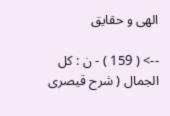الهى و حقايق

--> ( 159 ) - ن : كل الجمال ( شرح قيصرى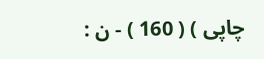چاپى ) ( 160 ) - ن :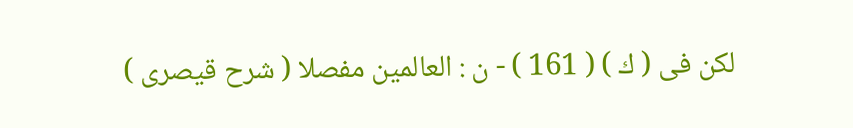لكن فى ( ك ) ( 161 ) - ن : العالمين مفصلا ( شرح قيصرى )